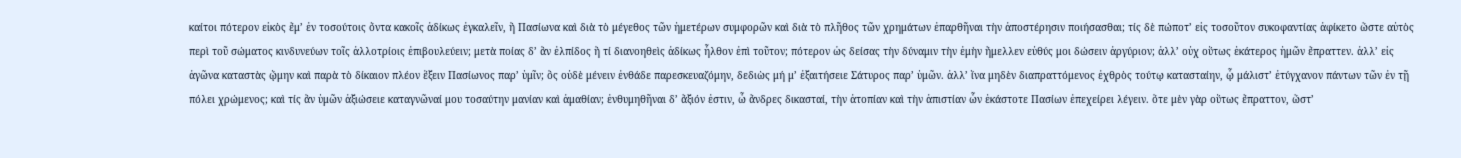καίτοι πότερον εἰκὸς ἔμʼ ἐν τοσούτοις ὄντα κακοῖς ἀδίκως ἐγκαλεῖν, ἢ Πασίωνα καὶ διὰ τὸ μέγεθος τῶν ἡμετέρων συμφορῶν καὶ διὰ τὸ πλῆθος τῶν χρημάτων ἐπαρθῆναι τὴν ἀποστέρησιν ποιήσασθαι; τίς δὲ πώποτʼ εἰς τοσοῦτον συκοφαντίας ἀφίκετο ὥστε αὐτὸς περὶ τοῦ σώματος κινδυνεύων τοῖς ἀλλοτρίοις ἐπιβουλεύειν; μετὰ ποίας δʼ ἂν ἐλπίδος ἢ τί διανοηθεὶς ἀδίκως ἦλθον ἐπὶ τοῦτον; πότερον ὡς δείσας τὴν δύναμιν τὴν ἐμὴν ἤμελλεν εὐθύς μοι δώσειν ἀργύριον; ἀλλʼ οὐχ οὕτως ἑκάτερος ἡμῶν ἔπραττεν. ἀλλʼ εἰς ἀγῶνα καταστὰς ᾤμην καὶ παρὰ τὸ δίκαιον πλέον ἕξειν Πασίωνος παρʼ ὑμῖν; ὃς οὐδὲ μένειν ἐνθάδε παρεσκευαζόμην, δεδιὼς μή μʼ ἐξαιτήσειε Σάτυρος παρʼ ὑμῶν. ἀλλʼ ἵνα μηδὲν διαπραττόμενος ἐχθρὸς τούτῳ κατασταίην, ᾧ μάλιστʼ ἐτύγχανον πάντων τῶν ἐν τῇ πόλει χρώμενος; καὶ τίς ἂν ὑμῶν ἀξιώσειε καταγνῶναί μου τοσαύτην μανίαν καὶ ἀμαθίαν; ἐνθυμηθῆναι δʼ ἄξιόν ἐστιν, ὦ ἄνδρες δικασταί, τὴν ἀτοπίαν καὶ τὴν ἀπιστίαν ὧν ἑκάστοτε Πασίων ἐπεχείρει λέγειν. ὅτε μὲν γὰρ οὕτως ἔπραττον, ὥστʼ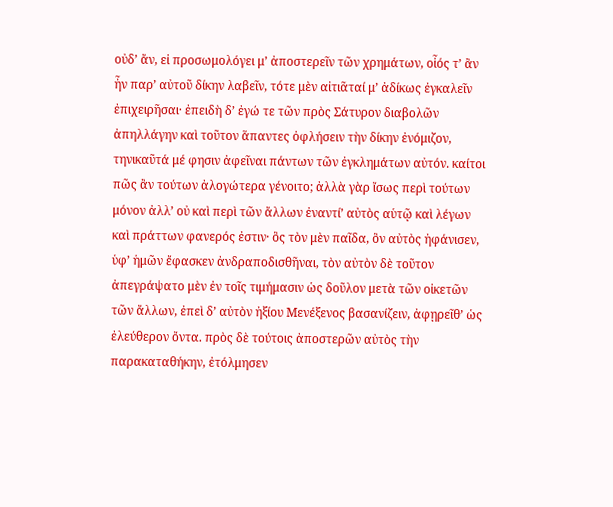οὐδʼ ἄν, εἰ προσωμολόγει μʼ ἀποστερεῖν τῶν χρημάτων, οἷός τʼ ἂν ἦν παρʼ αὐτοῦ δίκην λαβεῖν, τότε μὲν αἰτιᾶταί μʼ ἀδίκως ἐγκαλεῖν ἐπιχειρῆσαι· ἐπειδὴ δʼ ἐγώ τε τῶν πρὸς Σάτυρον διαβολῶν ἀπηλλάγην καὶ τοῦτον ἅπαντες ὀφλήσειν τὴν δίκην ἐνόμιζον, τηνικαῦτά μέ φησιν ἀφεῖναι πάντων τῶν ἐγκλημάτων αὐτόν. καίτοι πῶς ἂν τούτων ἀλογώτερα γένοιτο; ἀλλὰ γὰρ ἴσως περὶ τούτων μόνον ἀλλʼ οὐ καὶ περὶ τῶν ἄλλων ἐναντίʼ αὐτὸς αὑτῷ καὶ λέγων καὶ πράττων φανερός ἐστιν· ὃς τὸν μὲν παῖδα, ὃν αὐτὸς ἠφάνισεν, ὑφʼ ἡμῶν ἔφασκεν ἀνδραποδισθῆναι, τὸν αὐτὸν δὲ τοῦτον ἀπεγράψατο μὲν ἐν τοῖς τιμήμασιν ὡς δοῦλον μετὰ τῶν οἰκετῶν τῶν ἄλλων, ἐπεὶ δʼ αὐτὸν ἠξίου Μενέξενος βασανίζειν, ἀφῃρεῖθʼ ὡς ἐλεύθερον ὄντα. πρὸς δὲ τούτοις ἀποστερῶν αὐτὸς τὴν παρακαταθήκην, ἐτόλμησεν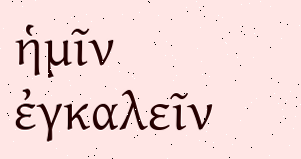ἡμῖν ἐγκαλεῖν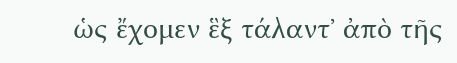ὡς ἔχομεν ἓξ τάλαντʼ ἀπὸ τῆς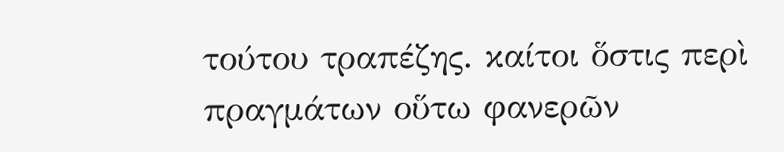τούτου τραπέζης. καίτοι ὅστις περὶ πραγμάτων οὕτω φανερῶν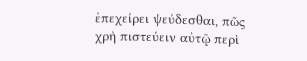ἐπεχείρει ψεύδεσθαι, πῶς χρὴ πιστεύειν αὐτῷ περὶ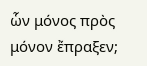ὧν μόνος πρὸς μόνον ἔπραξεν;